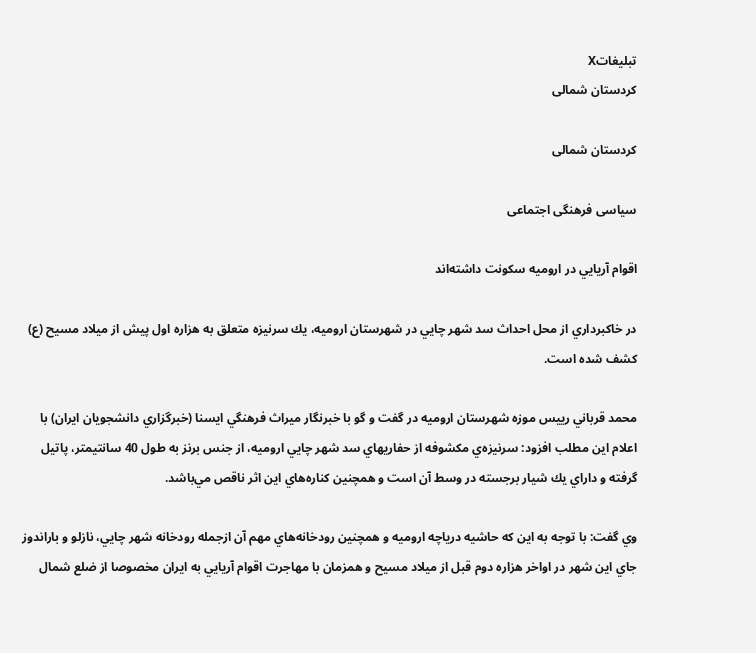تبليغاتX
کردستان شمالی

کردستان شمالی

سیاسی فرهنگی اجتماعی

اقوام آريايي در اروميه سكونت داشته‌اند

در خاكبرداري از محل احداث سد شهر چايي در شهرستان اروميه، يك سرنيزه متعلق به هزاره اول پيش از ميلاد مسيح (ع) كشف شده است.

محمد قرباني رييس موزه شهرستان اروميه در گفت و گو با خبرنگار ميراث فرهنگي ايسنا (خبرگزاري دانشجويان ايران) با اعلام اين مطلب افزود: سرنيزه‌ي مكشوفه‌ از حفاريهاي سد شهر چايي اروميه، از جنس برنز به طول 40 سانتيمتر، پاتيل گرفته و داراي يك شيار برجسته در وسط آن است و همچنين كناره‌هاي اين اثر ناقص مي‌باشد.

وي گفت: با توجه به اين كه حاشيه درياچه اروميه و همچنين رودخانه‌هاي مهم آن ازجمله رودخانه شهر چايي، نازلو و باراندوز جاي اين شهر در اواخر هزاره دوم قبل از ميلاد مسيح و همزمان با مهاجرت اقوام آريايي به ايران مخصوصا از ضلع شمال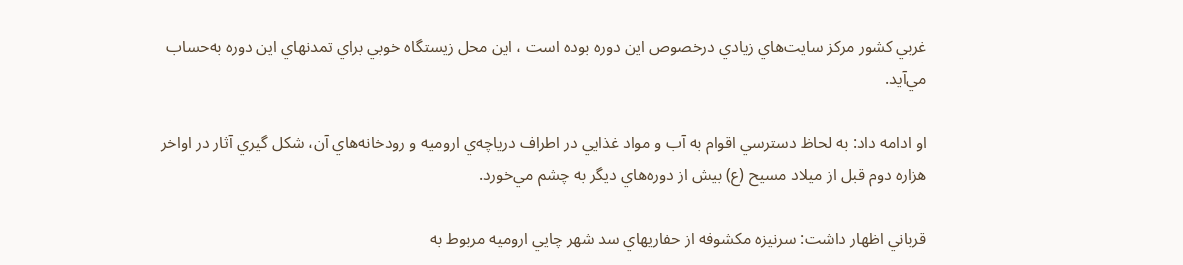غربي كشور مركز سايت‌هاي زيادي درخصوص اين دوره بوده است ، اين محل زيستگاه خوبي براي تمدنهاي اين دوره به‌حساب مي‌آيد.

او ادامه داد: به لحاظ دسترسي اقوام به آب و مواد غذايي در اطراف درياچه‌ي اروميه و رودخانه‌هاي آن، شكل گيري آثار در اواخر هزاره دوم قبل از ميلاد مسيح (ع) بيش از دوره‌هاي ديگر به چشم مي‌خورد.

قرباني اظهار داشت: سرنيزه مكشوفه از حفاريهاي سد شهر چايي اروميه مربوط به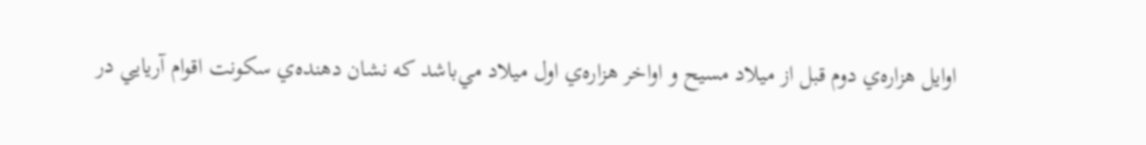اوايل هزاره‌ي دوم قبل از ميلاد مسيح و اواخر هزاره‌ي اول ميلاد مي‌باشد كه نشان دهنده‌ي سكونت اقوام آريايي در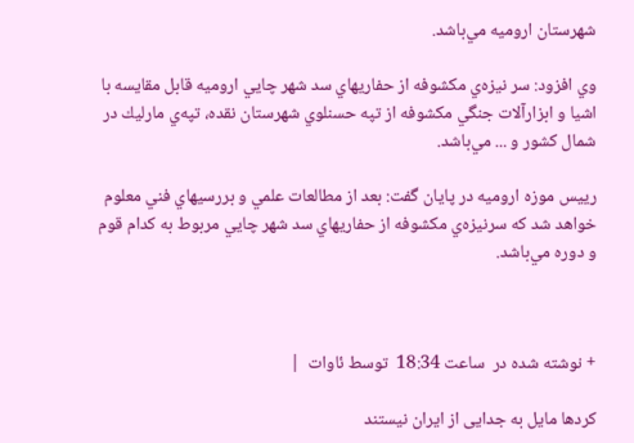شهرستان اروميه مي‌باشد.

وي افزود: سر نيزه‌ي مكشوفه از حفاريهاي سد شهر چايي اروميه قابل مقايسه با اشيا و ابزارآلات جنگي مكشوفه از تپه حسنلوي شهرستان نقده، تپه‌ي مارليك در شمال كشور و ... مي‌باشد.

رييس موزه اروميه در پايان گفت: بعد از مطالعات علمي و بررسيهاي فني معلوم خواهد شد كه سرنيزه‌ي مكشوفه از حفاريهاي سد شهر چايي مربوط به كدام قوم و دوره مي‌باشد.



+ نوشته شده در  ساعت 18:34  توسط ئاوات  |

کردها مایل به جدایی از ایران نیستند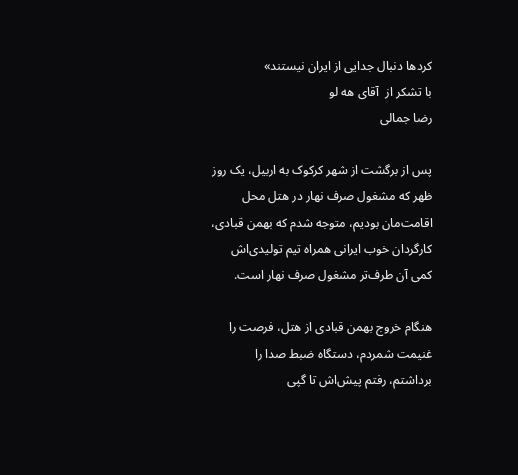کردها دنبال جدایی از ایران نیستند»                  با تشکر از  آقای هه لو
رضا جمالی

پس از برگشت از شهر کرکوک به اربیل، یک روز ظهر که مشغول صرف نهار در هتل محل اقامت‌مان بودیم، متوجه شدم که بهمن قبادی، کارگردان خوب ایرانی همراه تیم تولیدی‌اش کمی آن طرف‌‌تر مشغول صرف نهار است.

هنگام خروج بهمن قبادی از هتل، فرصت را غنیمت شمردم، دستگاه ضبط صدا را برداشتم، رفتم پیش‌اش تا گپی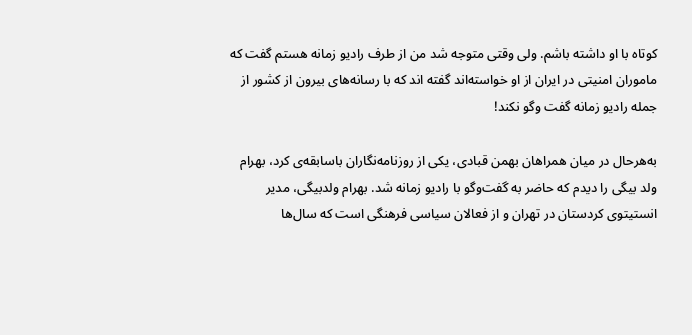کوتاه با او داشته باشم. ولی وقتی متوجه شد من از طرف رادیو زمانه هستم گفت که ماموران امنیتی در ایران از او خواسته‌اند گفته اند که با رسانه‌های بیرون از کشور از جمله‌ رادیو زمانه گفت وگو نکند!

به‌هرحال در میان همراهان بهمن قبادی، یکی از روزنامه‌نگاران باسابقه‌ی کرد، بهرام ولد بیگی را دیدم که حاضر به گفت‌وگو با رادیو زمانه شد. بهرام ولد‌بیگی، مدیر انستیتوی کردستان در تهران و از فعالان سیاسی فرهنگی است که سال‌ها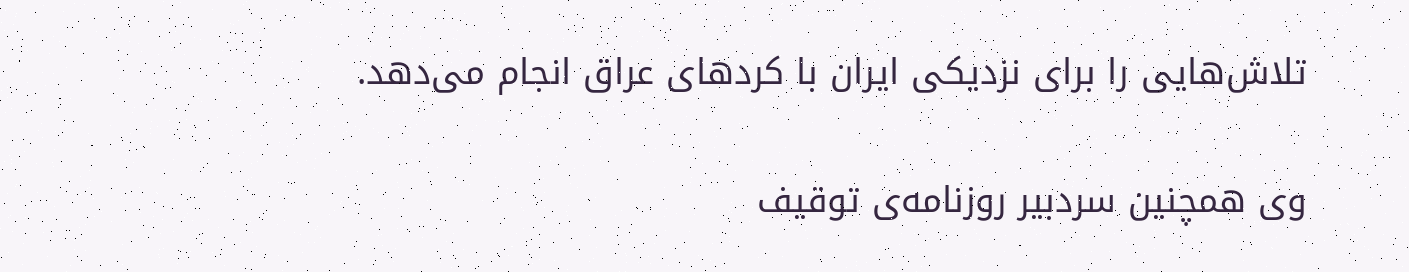تلاش‌هایی را برای نزدیکی ایران با کردهای عراق انجام می‌دهد.

وی همچنین سردبیر روزنامه‌ی توقیف‌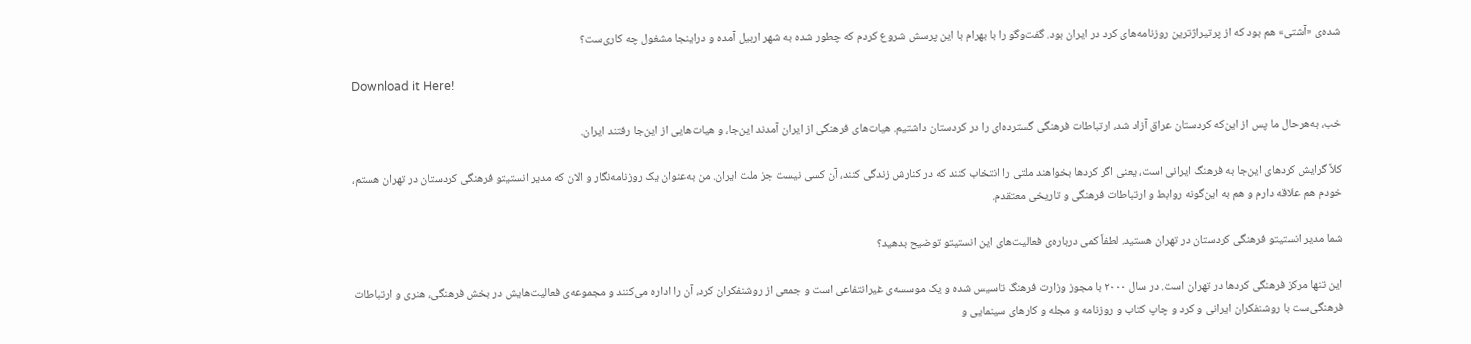شده‌ی «آشتی» هم بود که از پرتیراژترین روزنامه‌های کرد در ایران بود. گفت‌وگو را با بهرام با این پرسش شروع کردم که چطور شده به شهر اربیل آمده و دراینجا مشغول چه کاری‌ست؟

Download it Here!

خب، به‌هرحال ما پس از این‌که کردستان عراق آزاد شد، ارتباطات فرهنگی گسترده‌ای را در کردستان داشتیم. هیات‌های فرهنگی از ایران آمدند این‌جا، و هیات‌هایی از این‌جا رفتند ایران.

کلاً گرایش‌ کردهای این‌جا به فرهنگ ایرانی است‌، یعنی اگر کردها بخواهند ملتی را انتخاب کنند که در کنارش زندگی کنند، آن کسی نیست جز ملت ایران. من به‌عنوان یک روزنامه‌نگار و الان که مدیر انستیتو فرهنگی کردستان در تهران هستم‌، خودم هم علاقه دارم و هم به این‌گونه روابط و ارتباطات فرهنگی و تاریخی معتقدم.

شما مدیر انستیتو فرهنگی کردستان در تهران هستید. لطفاً کمی درباره‌ی فعالیت‌های این انستیتو توضیح بدهید؟

این تنها مرکز فرهنگی کردها در تهران است. در سال ۲۰۰۰ با مجوز وزارت فرهنگ تاسیس شده و یک موسسه‌ی غیرانتفاعی است و جمعی از روشنفکران کرد، آن را اداره می‌کنند و مجموعه‌ی فعالیت‌هایش در بخش فرهنگی‌، هنری و ارتباطات فرهنگی‌ست با روشنفکران ایرانی و کرد و چاپ کتاب و روزنامه و مجله و کارهای سینمایی و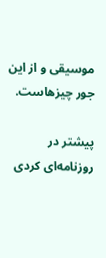موسیقی و از این جور چیزهاست.

پیشتر در روزنامه‌ای کرد‌ی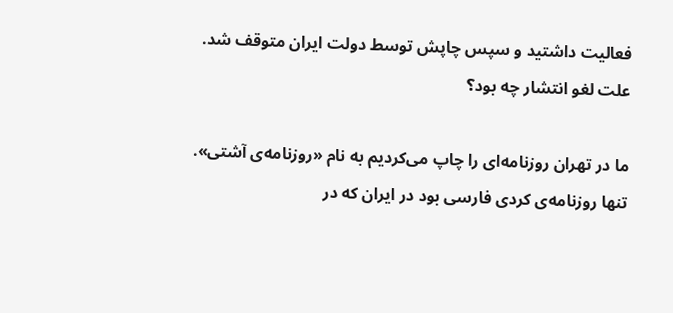فعالیت داشتید و سپس چاپش توسط دولت ایران متوقف شد. علت لغو انتشار چه بود؟

ما در تهران روزنامه‌ای را چاپ می‌کردیم به نام «روزنامه‌ی آشتی». تنها روزنامه‌ی کردی‌ فارسی بود در ایران که در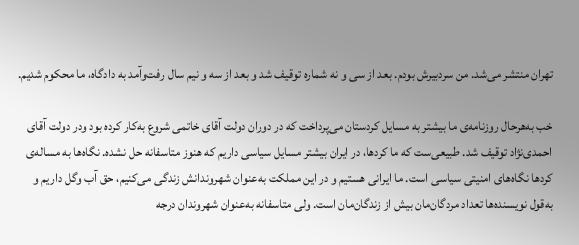تهران منتشر می‌شد. من سردبیرش بودم. بعد از سی و نه شماره توقیف شد و بعد از سه و نیم سال رفت‌وآمد به دادگاه‌، ما محکوم شدیم.

خب به‌هرحال روزنامه‌ی ما بیشتر به مسایل کردستان می‌پرداخت که در دوران دولت آقای خاتمی شروع به‌کار کرده بود ودر دولت آقای احمدی‌نژاد توقیف شد. طبیعی‌ست که ما کردها، در ایران بیشتر مسایل سیاسی داریم که هنوز متاسفانه حل نشده. نگاه‌ها به مساله‌ی کردها نگاه‌های امنیتی‌ سیاسی است. ما ایرانی هستیم و در این مملکت به‌عنوان شهروندانش زندگی می‌کنیم، حق آب وگل داریم و به‌قول نویسنده‌ها تعداد مردگان‌مان بیش از زندگان‌مان است. ولی متاسفانه به‌عنوان شهروندان درجه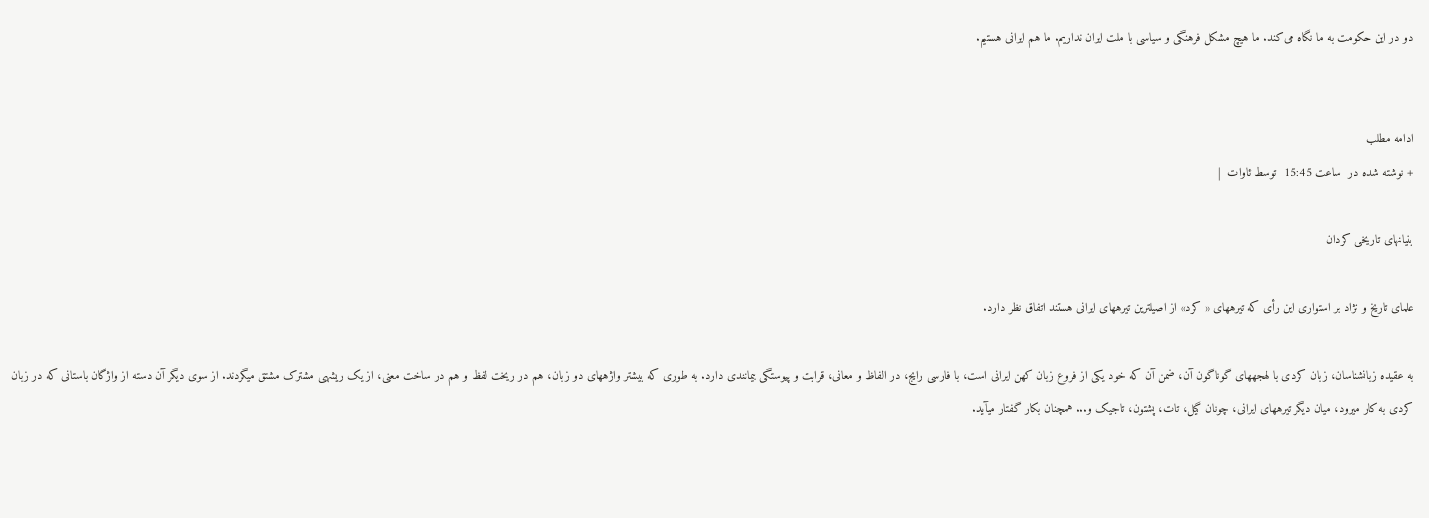دو در این حکومت به ما نگاه می‌کند. ما هیچ مشکل فرهنگی و سیاسی با ملت ایران نداریم. ما هم ایرانی هستیم.


ادامه مطلب
+ نوشته شده در  ساعت 15:45  توسط ئاوات  |

بنیانهای تاریخی کردان

علمای تاریخ و نژاد بر استواری این رأی که تیرههای « کرد» از اصیلترین تیرههای ایرانی هستند اتفاق نظر دارد.

به عقیده زبانشناسان، زبان کردی با لهجههای گوناگون آن، ضمن آن که خود یکی از فروع زبان کهن ایرانی است، با فارسی رایج، در الفاظ و معانی، قرابت و پیوستگی بیمانندی دارد. به طوری که بیشتر واژههای دو زبان، هم در ریخت لفظ و هم در ساخت معنی، از یک ریشهی مشترک مشتق میگردند. از سوی دیگر آن دسته از واژگان باستانی که در زبان کردی به کار میرود، میان دیگر تیرههای ایرانی، چونان گیل، تات، پشتون، تاجیک و... همچنان بکار گفتار میآید.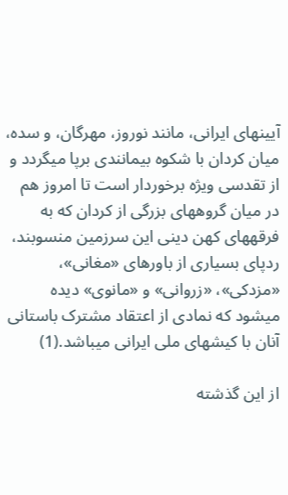آیینهای ایرانی، مانند نوروز، مهرگان، و سده، میان کردان با شکوه بیمانندی برپا میگردد و از تقدسی ویژه برخوردار است تا امروز هم در میان گروههای بزرگی از کردان که به فرقههای کهن دینی این سرزمین منسوبند، ردپای بسیاری از باورهای «مغانی»، «مزدکی»، «زروانی» و «مانوی» دیده میشود که نمادی از اعتقاد مشترک باستانی آنان با کیشهای ملی ایرانی میباشد.(1)

از این گذشته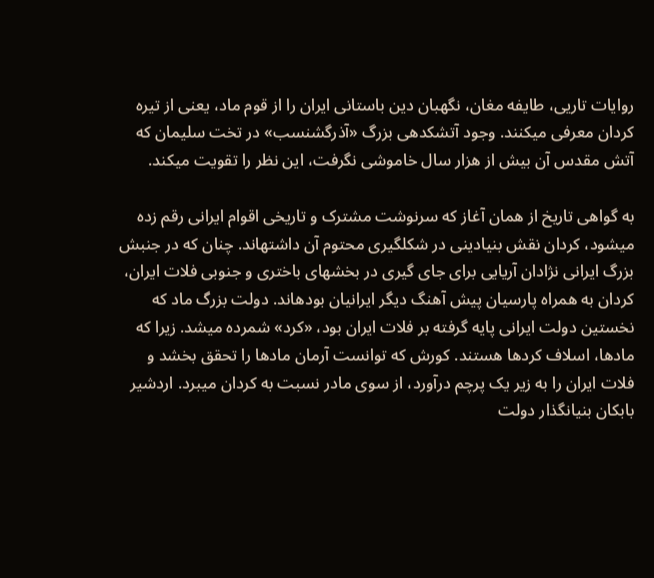روایات تاریی، طایفه مغان، نگهبان دین باستانی ایران را از قوم ماد، یعنی از تیره کردان معرفی میکنند. وجود آتشکدهی بزرگ «آذرگشنسب» در تخت سلیمان که آتش مقدس آن بیش از هزار سال خاموشی نگرفت، این نظر را تقویت میکند.

به گواهی تاریخ از همان آغاز که سرنوشت مشترک و تاریخی اقوام ایرانی رقم زده میشود، کردان نقش بنیادینی در شکلگیری محتوم آن داشتهاند. چنان که در جنبش بزرگ ایرانی نژادان آریایی برای جای گیری در بخشهای باختری و جنوبی فلات ایران، کردان به همراه پارسیان پیش آهنگ دیگر ایرانیان بودهاند. دولت بزرگ ماد که نخستین دولت ایرانی پایه گرفته بر فلات ایران بود، «کرد» شمرده میشد. زیرا که مادها، اسلاف کردها هستند. کورش که توانست آرمان مادها را تحقق بخشد و فلات ایران را به زیر یک پرچم درآورد، از سوی مادر نسبت به کردان میبرد. اردشیر بابکان بنیانگذار دولت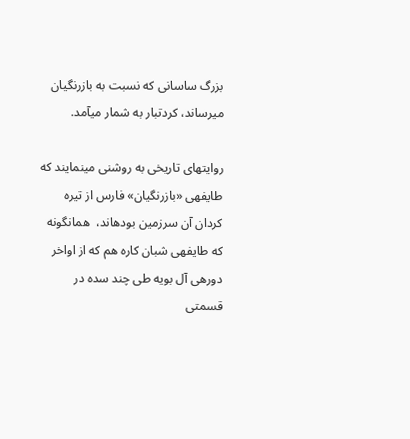بزرگ ساسانی که نسبت به بازرنگیان میرساند، کردتبار به شمار میآمد.

روایتهای تاریخی به روشنی مینمایند که طایفهی «بازرنگیان» فارس از تیره کردان آن سرزمین بودهاند،  همانگونه که طایفهی شبان کاره هم که از اواخر دورهی آل بویه طی چند سده در قسمتی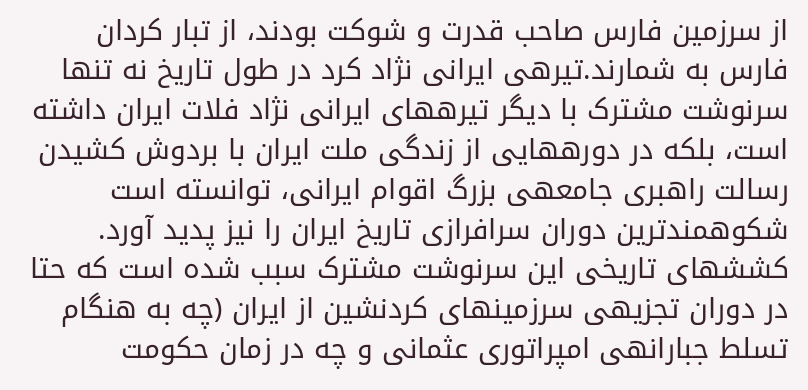از سرزمین فارس صاحب قدرت و شوکت بودند، از تبار کردان فارس به شمارند.تیرهی ایرانی نژاد کرد در طول تاریخ نه تنها سرنوشت مشترک با دیگر تیرههای ایرانی نژاد فلات ایران داشته است، بلکه در دورههایی از زندگی ملت ایران با بردوش کشیدن رسالت راهبری جامعهی بزرگ اقوام ایرانی، توانسته است شکوهمندترین دوران سرافرازی تاریخ ایران را نیز پدید آورد. کششهای تاریخی این سرنوشت مشترک سبب شده است که حتا در دوران تجزیهی سرزمینهای کردنشین از ایران (چه به هنگام تسلط جبارانهی امپراتوری عثمانی و چه در زمان حکومت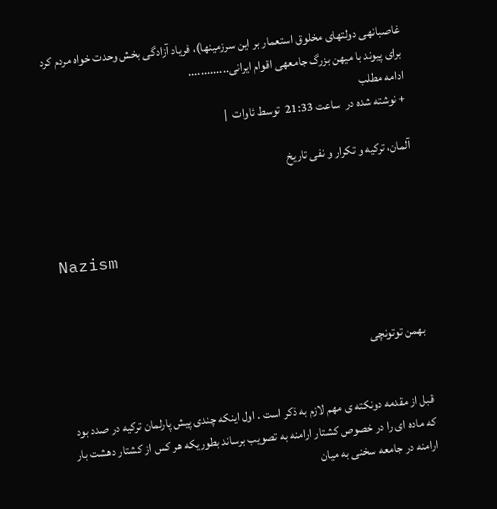غاصبانهی دولتهای مخلوق استعمار بر این سرزمینها)، فریاد آزادگی بخش وحدت خواه مردم کرد برای پیوند با میهن بزرگ جامعهی اقوام ایرانی.............
ادامه مطلب
+ نوشته شده در  ساعت 21:33  توسط ئاوات  |

آلمان، ترکیه و تکرار و نفی تاریخ



Nazism



 بهمن توتونچی


قبل از مقدمه دونکته ی مهم لازم به ذکر است . اول اینکه چندی پیش پارلمان ترکیه در صدد بود که ماده ای را در خصوص کشتار ارامنه به تصویب برساند بطوریکه هر کس از کشتار دهشت بار ارامنه در جامعه سخنی به میان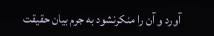آورد و آن را منکرنشود به جرم بیان حقیقت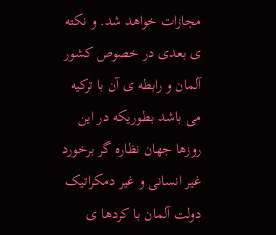مجازات خواهد شد. و نکته ی بعدی در خصوص کشور آلمان و رابطه ی آن با ترکیه می باشد بطوریکه در این روزها جهان نظاره گر برخورد غیر انسانی و غیر دمکراتیک دولت آلمان با کردها ی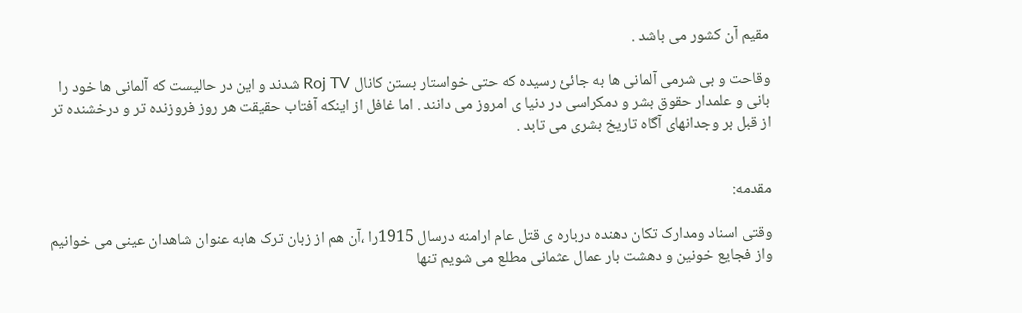مقیم آن کشور می باشد .

وقاحت و بی شرمی آلمانی ها به جائئ رسیده که حتی خواستار بستن کانال Roj TV شدند و این در حالیست که آلمانی ها خود را بانی و علمدار حقوق بشر و دمکراسی در دنیا ی امروز می دانند . اما غافل از اینکه آفتاب حقیقت هر روز فروزنده تر و درخشنده تر از قبل بر وجدانهای آگاه تاریخ بشری می تابد .


مقدمه:

وقتی اسناد ومدارک تکان دهنده درباره ی قتل عام ارامنه درسال 1915را ،آن هم از زبان ترک هابه عنوان شاهدان عینی می خوانیم واز فجایع خونین و دهشت بار عمال عثمانی مطلع می شویم تنها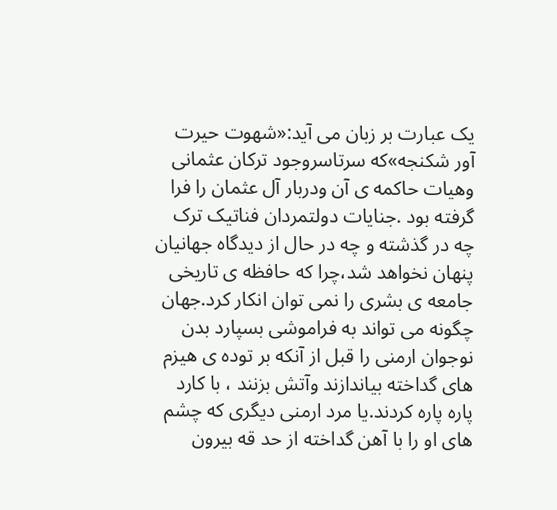یک عبارت بر زبان می آید:«شهوت حیرت آور شکنجه»که سرتاسروجود ترکان عثمانی وهیات حاکمه ی آن ودربار آل عثمان را فرا گرفته بود .جنایات دولتمردان فناتیک ترک چه در گذشته و چه در حال از دیدگاه جهانیان پنهان نخواهد شد،چرا که حافظه ی تاریخی جامعه ی بشری را نمی توان انکار کرد.جهان چگونه می تواند به فراموشی بسپارد بدن نوجوان ارمنی را قبل از آنکه بر توده ی هیزم های گداخته بیاندازند وآتش بزنند ، با کارد پاره پاره کردند.یا مرد ارمنی دیگری که چشم های او را با آهن گداخته از حد قه بیرون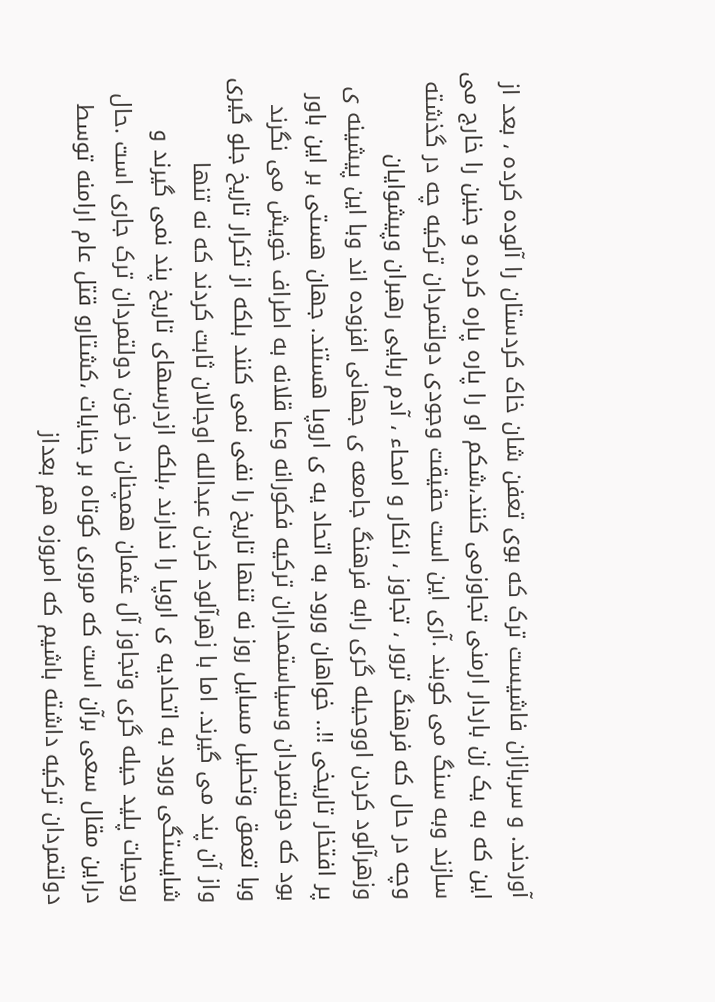آوردند. و سربازان فاشیست ترک که بوی تعفن شان خاک کردستان را آلوده کرده ، بعد از این که به یک زن باردار ارمنی تجاوزمی کنند،شکم او را پاره پاره کرده و جنین را خارج می سازند وبه سنگ می کوبند .آری این است حقیقت وجودی دولتمردان ترکیه چه در گذشته وچه در حال که فرهنگ ترور ، تجاوز ، انکار و امحاء ، آدم ربایی رهبران وپیشوایان وزهرآلود کردن اووحیله گری رابه فرهنگ جامعه ی جهانی افزوده اند وبا این پیشینه ی پر افتخار تاریخی !!.. خواهان ورود به اتحاد یه ی اروپا هستند. جهان هستی بر این باور بود که دولتمردان وسیاستمداران ترکیه فکورانه وعا قلانه به اطراف خویش می نگرند وبا تعمق وتحلیل مسایل روز نه تنها تاریخ را نفی نمی کنند بلکه از تکرار تاریخ جلو گیری واز آن پند می گیرند. اما با زهرآلود کردن عبدالله اوجالان ثابت کردند که نه تنها شایستگی ورود به اتحادیه ی اروپا را ندارند ،بلکه ازدرسهای تاریخ پند نمی گیرند و روحیات پلید حیله گری وتجاوز آل عثمان همچنان در خون دولتمردان ترک جاری است .حال دراین مقال سعی برآن است که مروری کوتاه بر جنایات ،کشتارو قتل عام ارامنه توسط دولتمردان ترکیه داشته باشیم که امروزه هم بعداز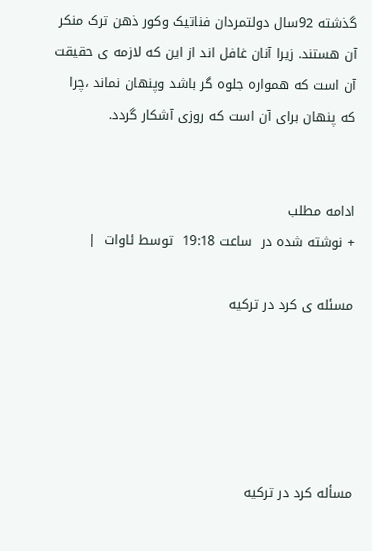گذشته 92سال دولتمردان فناتیک وکور ذهن ترک منکر آن هستند. زیرا آنان غافل اند از این که لازمه ی حقیقت آن است که همواره جلوه گر باشد وپنهان نماند ،چرا که پنهان برای آن است که روزی آشکار گردد.


ادامه مطلب
+ نوشته شده در  ساعت 19:18  توسط ئاوات  |

مسئله ی کرد در ترکیه





مسأله كرد در تركيه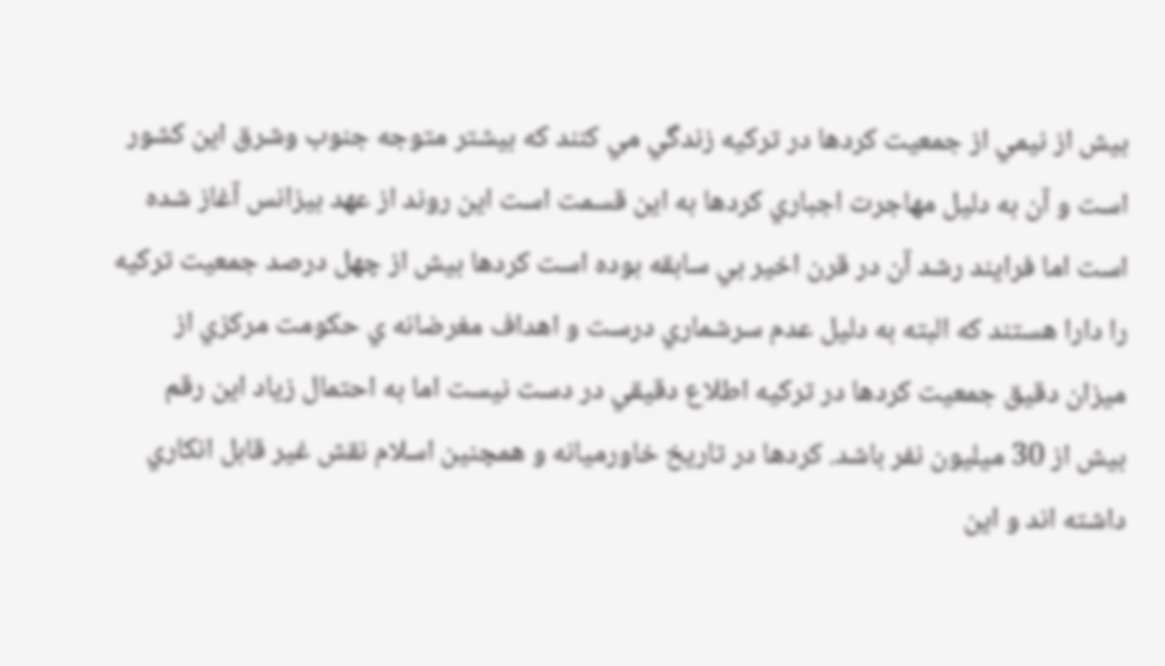بيش از نيمي از جمعيت كردها در تركيه زندگي مي كنند كه بيشتر متوجه جنوب وشرق اين كشور است و آن به دليل مهاجرت اجباري كردها به اين قسمت است اين روند از عهد بيزانس آغاز شده است اما فرايند رشد آن در قرن اخير بي سابقه بوده است كردها بيش از چهل درصد جمعيت تركيه را دارا هستند كه البته به دليل عدم سرشماري درست و اهداف مغرضانه ي حكومت مركزي از ميزان دقيق جمعيت كردها در تركيه اطلاع دقيقي در دست نيست اما به احتمال زياد اين رقم بيش از 30 ميليون نفر باشد. كردها در تاريخ خاورميانه و همچنين اسلام نقش غير قابل انكاري داشته اند و اين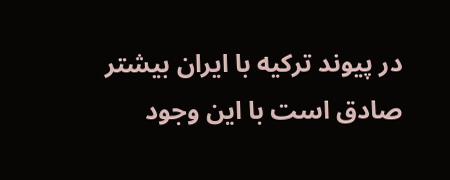در پيوند تركيه با ايران بيشتر صادق است با اين وجود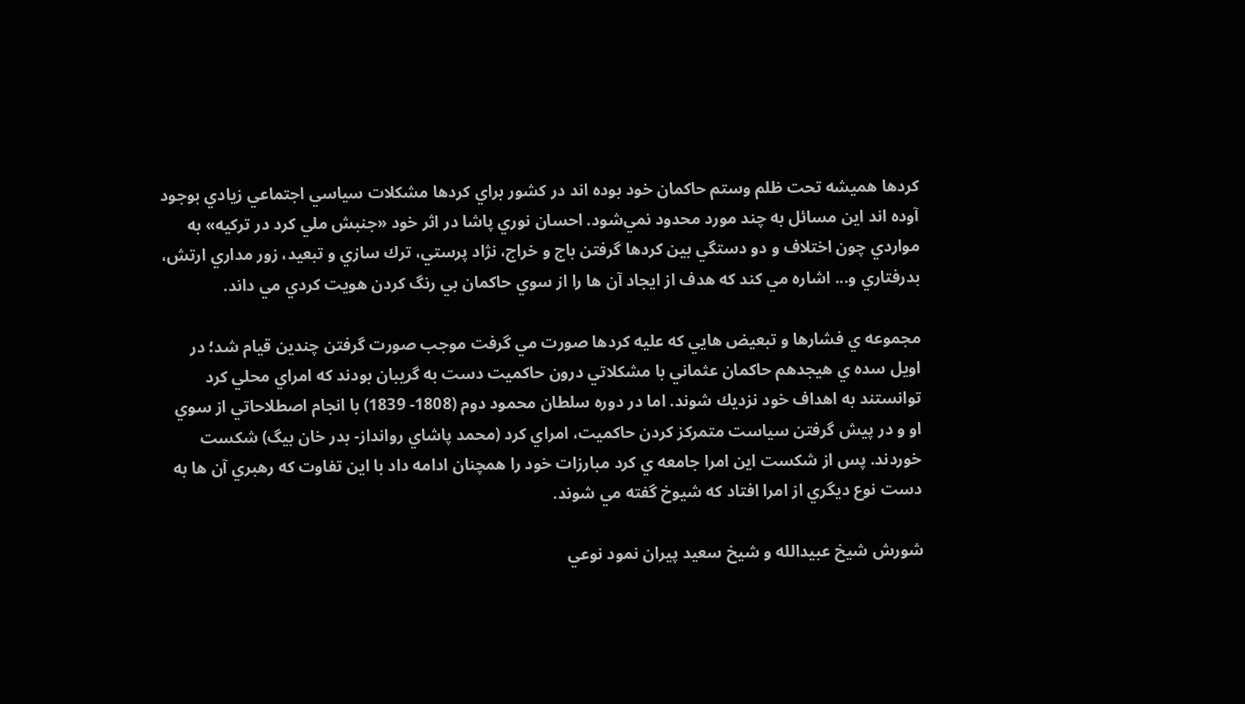كردها هميشه تحت ظلم وستم حاكمان خود بوده اند در كشور براي كردها مشكلات سياسي اجتماعي زيادي بوجود آوده اند اين مسائل به چند مورد محدود نمي‌‌شود. احسان نوري پاشا در اثر خود «جنبش ملي كرد در تركيه» به مواردي چون اختلاف و دو دستگي بين كردها گرفتن باج و خراج،‌ نژاد پرستي،‌ ترك سازي و تبعيد، زور مداري ارتش، بدرفتاري و... اشاره مي كند كه هدف از ايجاد آن ها را از سوي حاكمان بي رنگ كردن هويت كردي مي داند.

مجموعه ي فشارها و تبعيض هايي كه عليه كردها صورت مي گرفت موجب صورت گرفتن چندين قيام شد؛ در اويل سده ي هيجدهم حاكمان عثماني با مشكلاتي درون حاكميت دست به گريبان بودند كه امراي محلي كرد توانستند به اهداف خود نزديك شوند. اما در دوره سلطان محمود دوم (1808- 1839) با انجام اصطلاحاتي از سوي او و در پيش گرفتن سياست متمركز كردن حاكميت، امراي كرد (محمد پاشاي روانداز- بدر خان بيگ) شكست خوردند. پس از شكست اين امرا جامعه ي كرد مبارزات خود را همچنان ادامه داد با اين تفاوت كه رهبري آن ها به دست نوع ديگري از امرا افتاد كه شيوخ گفته مي شوند.

شورش شيخ عبيدالله و شيخ سعيد پيران نمود نوعي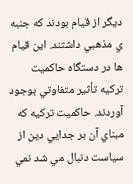ديگر از قيام بودند كه جنبه ي مذهبي داشتند. اين قيام ها در دستگاه حاكميت تركيه تأثير متفاوتي بوجود آوردند. حاكميت تركيه كه مبناي آن بر جدايي دين از سياست دنبال مي شد نمي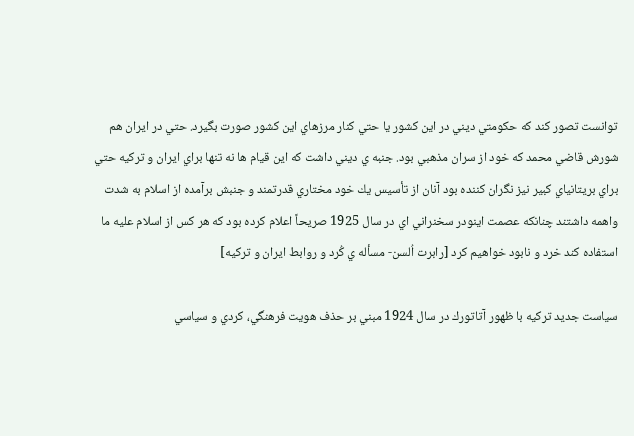توانست تصور كند كه حكومتي ديني در اين كشور يا حتي كنار مرزهاي اين كشور صورت بگيرد. حتي در ايران هم شورش قاضي محمد كه خود از سران مذهبي بود. جنبه ي ديني داشت كه اين قيام ها نه تنها براي ايران و تركيه حتي براي بريتانياي كبير نيز نگران كننده بود آنان از تأسيس يك خود مختاري قدرتمند و جنبش برآمده از اسلام به شدت واهمه داشتند چنانكه عصمت اينودر سخنراني اي در سال 1925 صريحاً اعلام كرده بود كه هر كس از اسلام عليه ما استفاده كند خرد و نابود خواهيم كرد [رابرت اُلسن- مسأله ي كُرد و روابط ايران و تركيه]

سياست جديد تركيه با ظهور آتاتورك در سال 1924 مبني بر حذف هويت فرهنگي، كردي و سياسي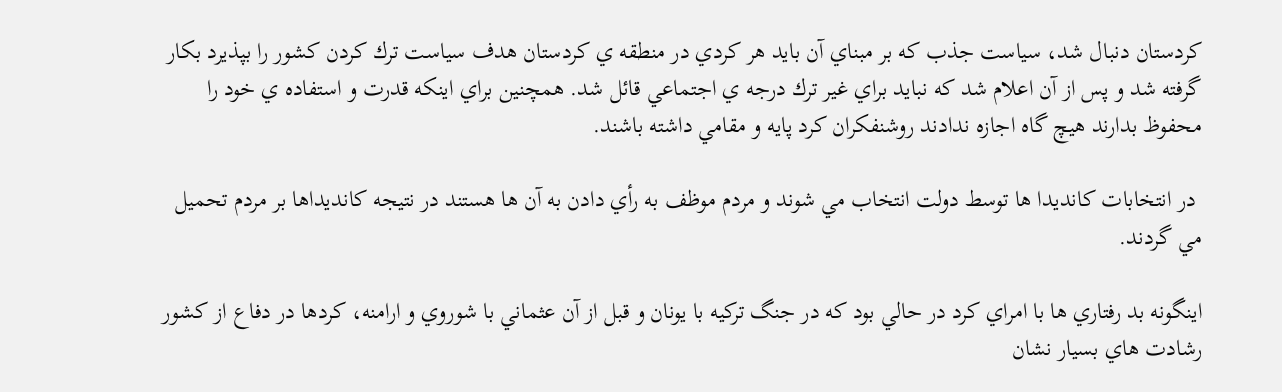كردستان دنبال شد، سياست جذب كه بر مبناي آن بايد هر كردي در منطقه ي كردستان هدف سياست ترك كردن كشور را بپذيرد بكار گرفته شد و پس از آن اعلام شد كه نبايد براي غير ترك درجه ي اجتماعي قائل شد. همچنين براي اينكه قدرت و استفاده ي خود را محفوظ بدارند هيچ گاه اجازه ندادند روشنفكران كرد پايه و مقامي داشته باشند.

 در انتخابات كانديدا ها توسط دولت انتخاب مي شوند و مردم موظف به رأي دادن به آن ها هستند در نتيجه كانديداها بر مردم تحميل مي گردند.

اينگونه بد رفتاري ها با امراي كرد در حالي بود كه در جنگ تركيه با يونان و قبل از آن عثماني با شوروي و ارامنه، كردها در دفاع از كشور رشادت هاي بسيار نشان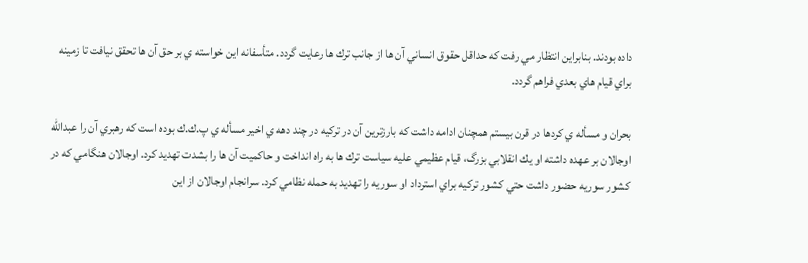داده بودند. بنابراين انتظار مي رفت كه حداقل حقوق انساني آن ها از جانب ترك ها رعايت گردد. متأسفانه اين خواسته ي بر حق آن ها تحقق نيافت تا زمينه براي قيام هاي بعدي فراهم گردد.

بحران و مسأله ي كردها در قرن بيستم همچنان ادامه داشت كه بارزترين آن در تركيه در چند دهه ي اخير مسأله ي پ.ك.ك بوده است كه رهبري آن را عبدالله اوجالان بر عهده داشته او يك انقلابي بزرگ، قيام عظيمي عليه سياست ترك ها به راه انداخت و حاكميت آن ها را بشدت تهديد كرد. اوجالان هنگامي كه در كشور سوريه حضور داشت حتي كشور تركيه براي استرداد او سوريه را تهديد به حمله نظامي كرد. سرانجام اوجالان از اين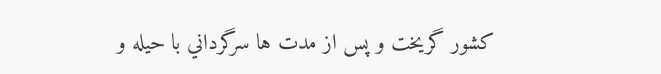كشور گريخت و پس از مدت ها سرگرداني با حيله و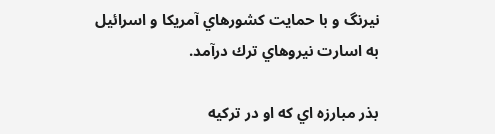نيرنگ و با حمايت كشورهاي آمريكا و اسرائيل به اسارت نيروهاي ترك درآمد.

بذر مبارزه اي كه او در تركيه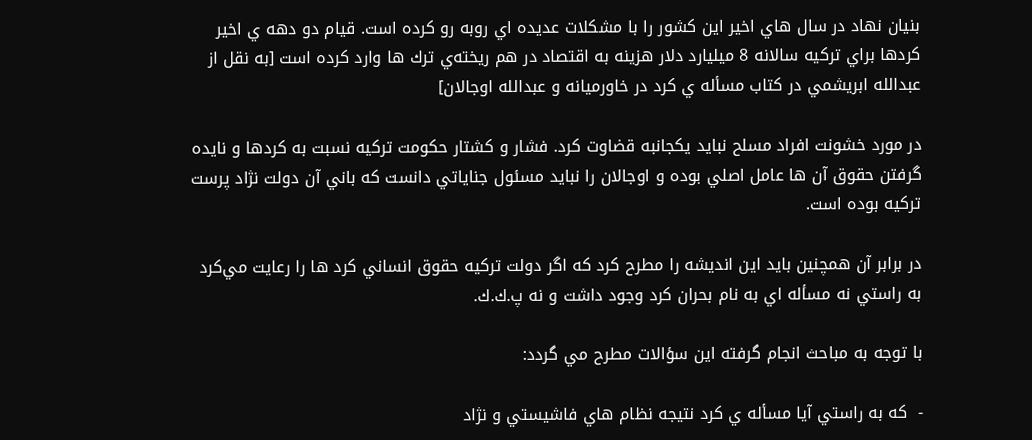بنيان نهاد در سال هاي اخير اين كشور را با مشكلات عديده اي روبه رو كرده است. قيام دو دهه ي اخير كردها براي تركيه سالانه 8 ميليارد دلار هزينه به اقتصاد در هم ريخته‌ي ترك ها وارد كرده است [به نقل از عبدالله ابريشمي در كتاب مسأله ي كرد در خاورميانه و عبدالله اوجالان]

در مورد خشونت افراد مسلح نبايد يكجانبه قضاوت كرد. فشار و كشتار حكومت تركيه نسبت به كردها و نايده گرفتن حقوق آن ها عامل اصلي بوده و اوجالان را نبايد مسئول جناياتي دانست كه باني آن دولت نژاد پرست تركيه بوده است.

در برابر آن همچنين بايد اين انديشه را مطرح كرد كه اگر دولت تركيه حقوق انساني كرد ها را رعايت مي‌كرد به راستي نه مسأله اي به نام بحران كرد وجود داشت و نه پ.ك.ك.

با توجه به مباحث انجام گرفته اين سؤالات مطرح مي گردد:

-  كه به راستي آيا مسأله ي كرد نتيجه نظام هاي فاشيستي و نژاد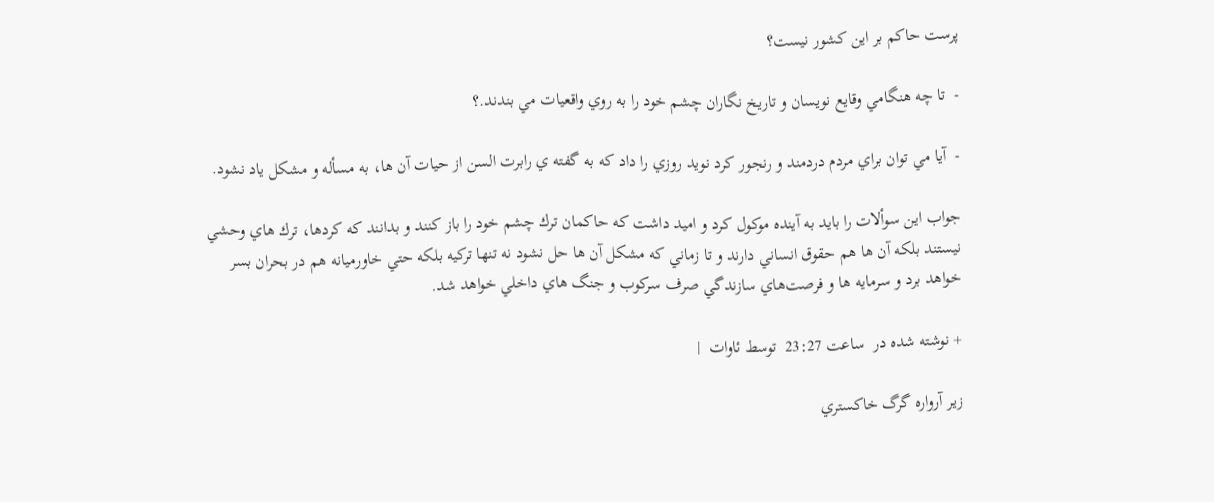پرست حاكم بر اين كشور نيست؟

-  تا چه هنگامي وقايع نويسان و تاريخ نگاران چشم خود را به روي واقعيات مي بندند.؟

-  آيا مي توان براي مردم دردمند و رنجور كرد نويد روزي را داد كه به گفته ي رابرت السن از حيات آن ها، به مسأله و مشكل ياد نشود.

جواب اين سوألات را بايد به آينده موكول كرد و اميد داشت كه حاكمان ترك چشم خود را باز كنند و بدانند كه كردها، ترك هاي وحشي نيستند بلكه آن ها هم حقوق انساني دارند و تا زماني كه مشكل آن ها حل نشود نه تنها تركيه بلكه حتي خاورميانه هم در بحران بسر خواهد برد و سرمايه ها و فرصت‌هاي سازندگي صرف سركوب و جنگ هاي داخلي خواهد شد.

+ نوشته شده در  ساعت 23:27  توسط ئاوات  |

زير آرواره گرگ خاكستري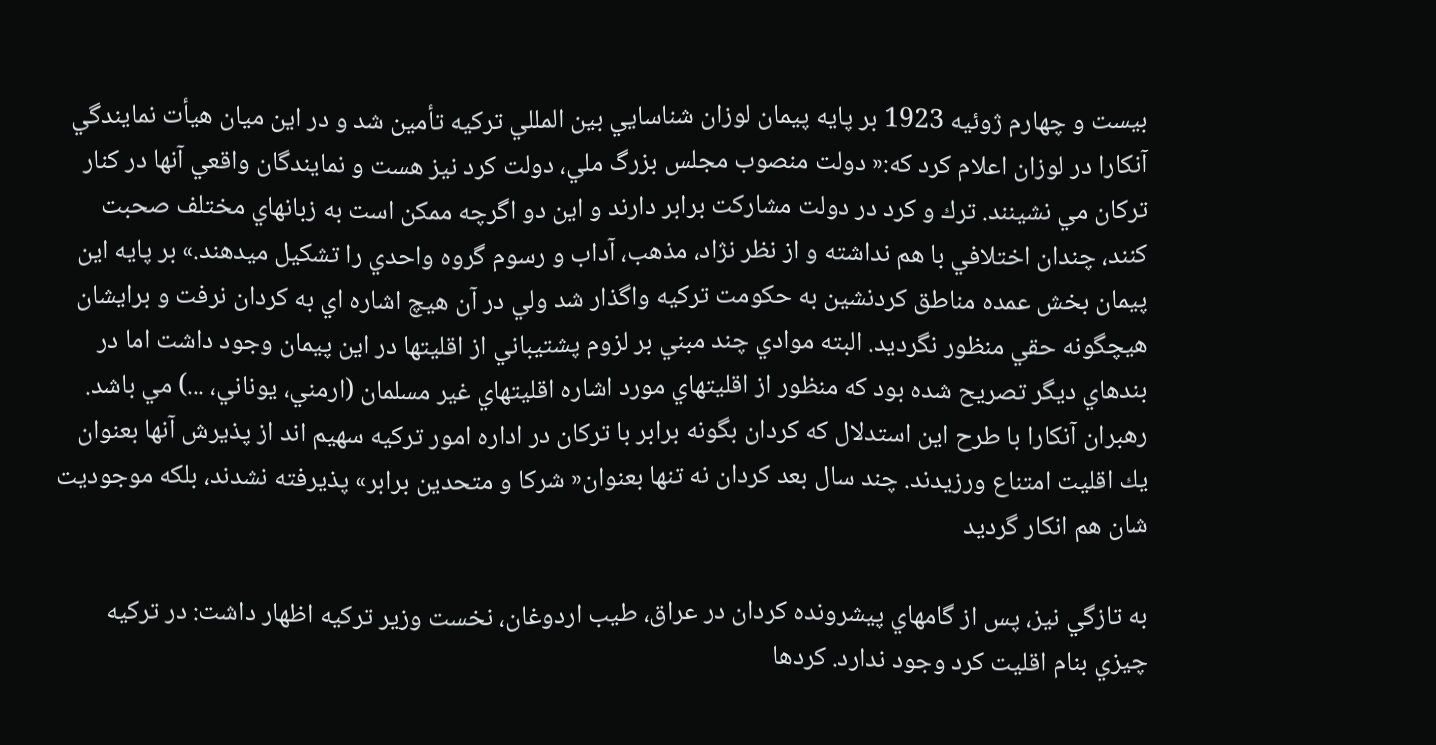بيست و چهارم ژوئيه 1923 بر پايه پيمان لوزان شناسايي بين المللي تركيه تأمين شد و در اين ميان هيأت نمايندگي آنكارا در لوزان اعلام كرد كه:« دولت منصوب مجلس بزرگ ملي، دولت كرد نيز هست و نمايندگان واقعي آنها در كنار تركان مي نشينند. ترك و كرد در دولت مشاركت برابر دارند و اين دو اگرچه ممكن است به زبانهاي مختلف صحبت كنند، چندان اختلافي با هم نداشته و از نظر نژاد، مذهب، آداب و رسوم گروه واحدي را تشكيل ميدهند.» بر پايه اين پيمان بخش عمده مناطق كردنشين به حكومت تركيه واگذار شد ولي در آن هيچ اشاره اي به كردان نرفت و برايشان هيچگونه حقي منظور نگرديد. البته موادي چند مبني بر لزوم پشتيباني از اقليتها در اين پيمان وجود داشت اما در بندهاي ديگر تصريح شده بود كه منظور از اقليتهاي مورد اشاره اقليتهاي غير مسلمان (ارمني، يوناني، ...) مي باشد. رهبران آنكارا با طرح اين استدلال كه كردان بگونه برابر با تركان در اداره امور تركيه سهيم اند از پذيرش آنها بعنوان يك اقليت امتناع ورزيدند. چند سال بعد كردان نه تنها بعنوان« شركا و متحدين برابر» پذيرفته نشدند، بلكه موجوديت شان هم انكار گرديد

به تازگي نيز، پس از گامهاي پيشرونده كردان در عراق، طيب اردوغان، نخست وزير تركيه اظهار داشت: در تركيه چيزي بنام اقليت كرد وجود ندارد. كردها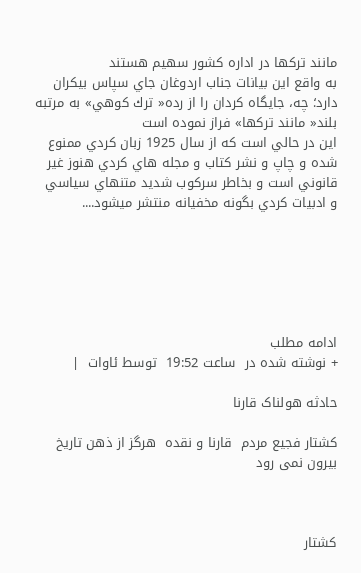مانند تركها در اداره كشور سهيم هستند
به واقع اين بيانات جناب اردوغان جاي سپاس بيكران دارد؛ چه، جايگاه كردان را از رده« ترك كوهي» به مرتبه بلند« مانند تركها» فراز نموده است
اين در حالي است كه از سال 1925 زبان كردي ممنوع شده و چاپ و نشر كتاب و مجله هاي كردي هنوز غير قانوني است و بخاطر سركوب شديد متنهاي سياسي و ادبيات كردي بگونه مخفيانه منتشر ميشود....






ادامه مطلب
+ نوشته شده در  ساعت 19:52  توسط ئاوات  |

حادثه هولناک قارنا

کشتار فجیع مردم  قارنا و نقده  هرگز از ذهن تاریخ بیرون نمی رود



کشتار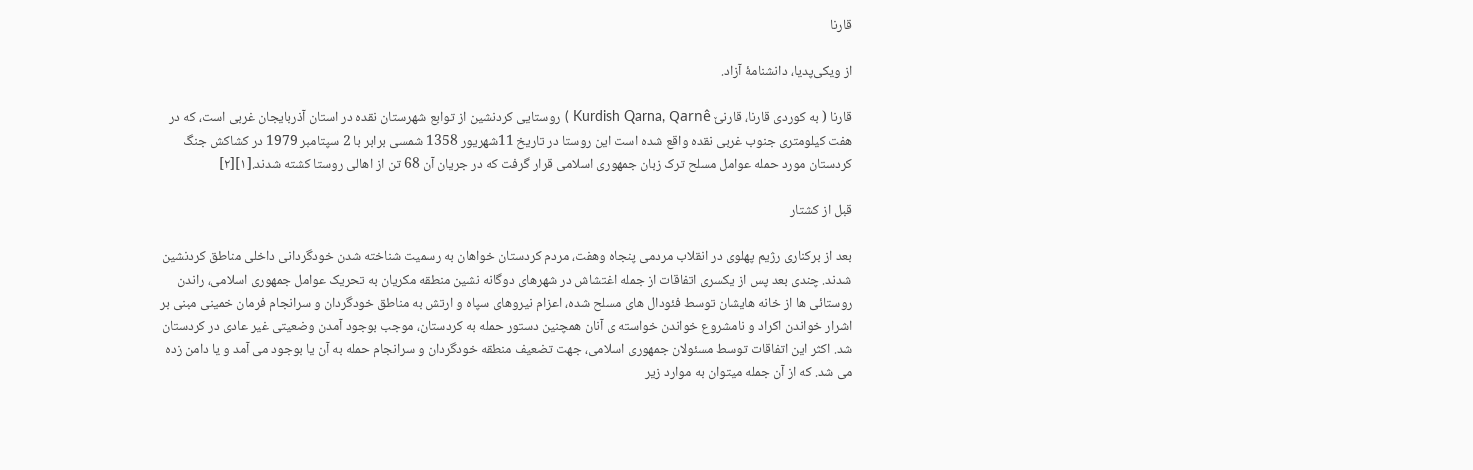قارنا

از ویکی‌پدیا، دانشنامهٔ آزاد.

قارنا ( به‌ کوردی قارنا، قارنێ Kurdish Qarna, Qarnê ) روستایی کردنشین از توابع شهرستان نقده در استان آذربایجان غربی است، که در هفت کیلومتری جنوب غربی نقده واقع شده است این روستا در تاریخ 11شهریور 1358 شمسی برابر با 2 سپتامبر 1979 در کشاکش جنگ کردستان مورد حمله عوامل مسلح ترک زبان جمهوری اسلامی قرار گرفت که در جریان آن 68 تن از اهالی روستا کشته شدند.[۱][۲]

قبل از کشتار

بعد از برکناری رژیم پهلوی در انقلاب مردمی پنجاه وهفت، مردم کردستان خواهان به رسمیت شناخته شدن خودگردانی داخلی مناطق کردنشین شدند. چندی بعد پس از یکسری اتفاقات از جمله اغتشاش در شهرهای دوگانه نشین منطقه مکریان به تحریک عوامل جمهوری اسلامی، راندن روستائی ها از خانه هایشان توسط فئودال های مسلح شده، اعزام نیروهای سپاه و ارتش به مناطق خودگردان و سرانجام فرمان خمینی مبنی بر اشرار خواندن اکراد و نامشروع خواندن خواسته ی آنان همچنین دستور حمله به کردستان، موجب بوجود آمدن وضعیتی غیر عادی در کردستان شد. اکثر این اتفاقات توسط مسئولان جمهوری اسلامی، جهت تضعیف منطقه خودگردان و سرانجام حمله به آن یا بوجود می آمد و یا دامن زده می شد. که از آن جمله میتوان به موارد زیر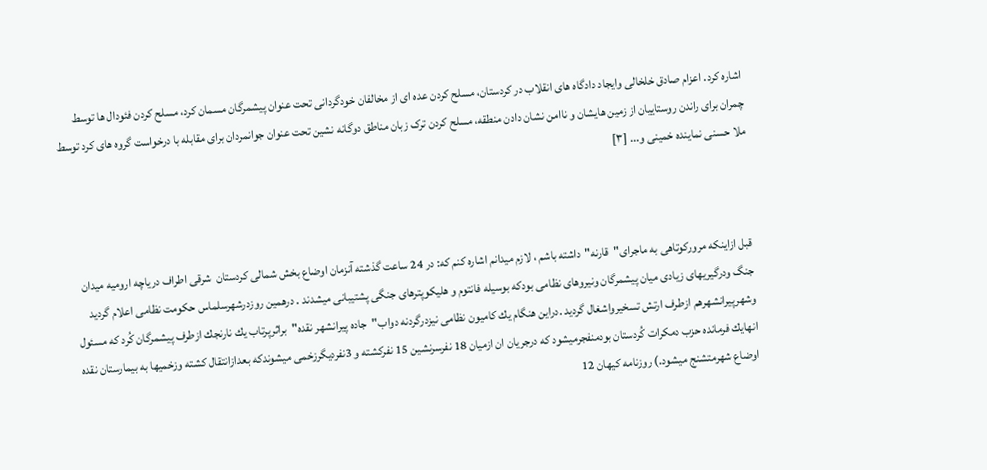اشاره کرد. اعزام صادق خلخالی وایجاد دادگاه های انقلاب در کردستان، مسلح کردن عده ای از مخالفان خودگردانی تحت عنوان پیشمرگان مسمان کرد، مسلح کردن فئودال ها توسط چمران برای راندن روستاییان از زمین هایشان و ناامن نشان دادن منطقه، مسلح کردن ترک زبان مناطق دوگانه نشین تحت عنوان جوانمردان برای مقابله با درخواست گروه های کرد توسط ملا حسنی نماینده خمینی و... [۳]



قبل ازاينكه مرورکوتاهی به ماجرای"قارنه"داشته باشم ، لازم ميدانم اشاره کنم که: در 24 ساعت گذشته آنزمان اوضاع بخش شمالی کردستان  شرقی اطراف درياچه اروميه ميدان جنگ ودرگيريهای زيادی ميان پيشمرگان ونيروهای نظامی بودکه بوسيله فانتوم و هليكوپترهای جنگی پشتيبانی ميشدند . درهمين روزدرشهرسلماس حكومت نظامی اعلام گرديد وشهرپيرانشهرهم ازطرف ارتش تسخيرواشغال گرديد .دراين هنگام يك کاميون نظامی نيزدرگردنه دواب"جاده پيرانشهر نقده"براثرپرتاب يك نارنجك ازطرف پيشمرگان کُرد که مسئول انهايك فرمانده حزب دمكرات کُردستان بودمنفجرميشود که درجريان ان ازميان 18 نفرسرنشين 15 نفرکشته و 3نفرديگرزخمی ميشوندکه بعدازانتقال کشته وزخميها به بيمارستان نقده اوضاع شهرمتشنج ميشود.) روزنامه کيهان 12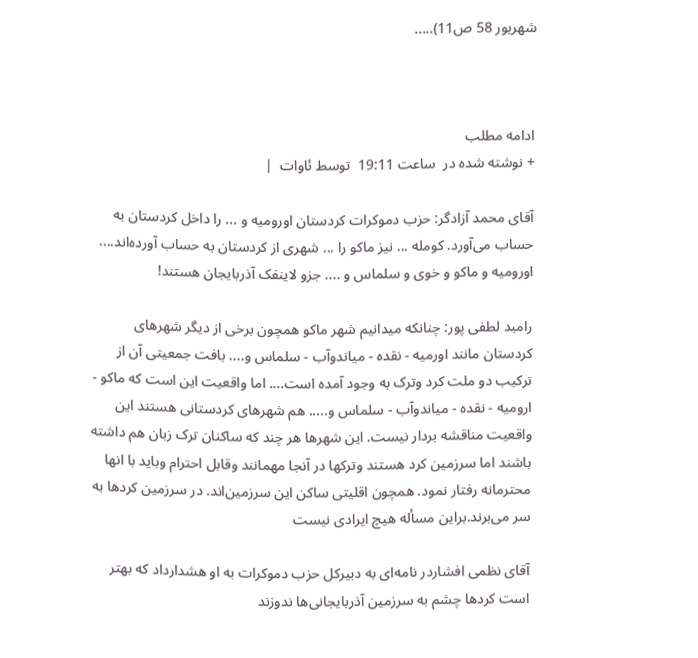شهريور 58 ص11).....



ادامه مطلب
+ نوشته شده در  ساعت 19:11  توسط ئاوات  |

آقای محمد آزادگر: حزب دموکرات کردستان اورومیه و ... را داخل کردستان به حساب می‌آورد. کومله ... نیز ماکو را ... شهری از کردستان به حساب آورده‌اند.... اورومیه و ماکو و خوی و سلماس و .... جزو لاینفک آذربایجان هستند!

رامبد لطفی پور: چنانکه میدانیم شهر ماکو همچون برخی از دیگر شهرهای کردستان مانند اورمیه - نقده - میاندوآب - سلماس و.... بافت جمعیتی آن از ترکیب دو ملت کرد وترک به وجود آمده است.... اما واقعیت این است که ماکو - ارومیه - نقده - میاندوآب - سلماس و..... هم شهرهای کردستانی هستند این واقعیت مناقشه بردار نیست. این شهرها هر چند که ساکنان ترک زبان هم داشته باشند اما سرزمین کرد هستند وترکها در آنجا مهمانند وقابل احترام وباید با انها محترمانه رفتار نمود. همچون اقلیتی ساکن این سرزمین‌اند. در سرزمین کردها به سر می‌برند.براین مسأله هیچ ایرادی نیست

آقای نظمی افشاردر نامه‌ای به دبیرکل حزب دموکرات به او هشدارداد که بهتر است کردها چشم به سرزمین آذربایجانی‌ها ندوزند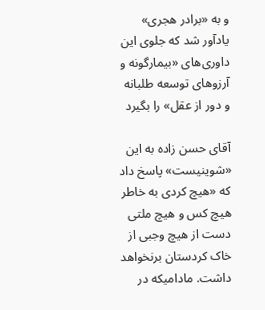و به «برادر هجری» یادآور شد که جلوی این داوری‌های «بیمارگونه و آرزوهای توسعه طلبانه و دور از عقل» را بگیرد

آقای حسن زاده به این «شوینیست» پاسخ داد که «هیچ کردی به خاطر هیچ کس و هیچ ملتی دست از هیچ وجبی از خاک کردستان برنخواهد داشت. مادامیکه در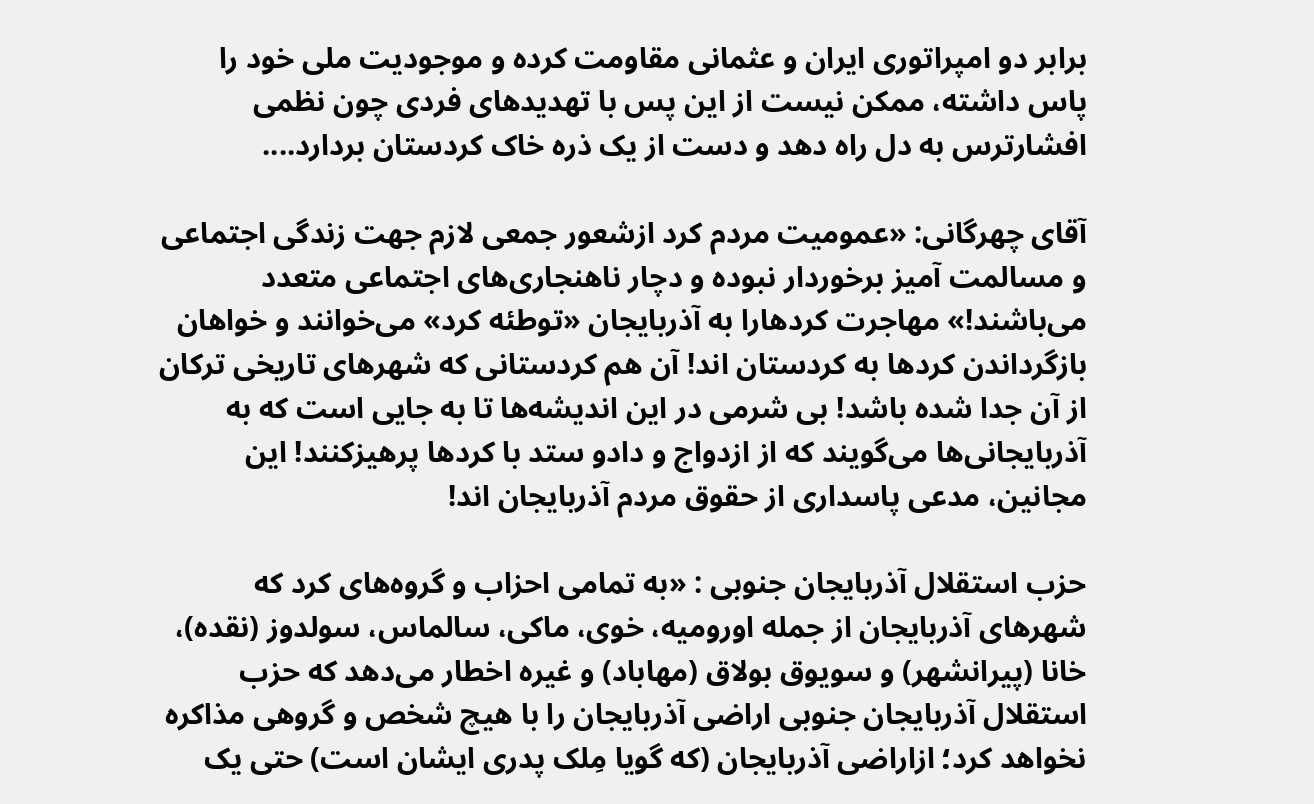برابر دو امپراتوری ایران و عثمانی مقاومت کرده و موجودیت ملی خود را پاس داشته، ممکن نیست از این پس با تهدیدهای فردی چون نظمی افشارترس به دل راه دهد و دست از یک ذره خاک کردستان بردارد....

آقای چهرگانی: «عمومیت مردم کرد ازشعور جمعی لازم جهت زندگی اجتماعی و مسالمت آمیز برخوردار نبوده و دچار ناهنجاری‌های اجتماعی متعدد می‌باشند!» مهاجرت کردهارا به آذربایجان «توطئه کرد» می‌خوانند و خواهان بازگرداندن کردها به کردستان اند! آن هم کردستانی که شهرهای تاریخی ترکان از آن جدا شده باشد! بی شرمی در این اندیشه‌ها تا به جایی است که به آذربایجانی‌ها می‌گویند که از ازدواج و دادو ستد با کردها پرهیزکنند! این مجانین، مدعی پاسداری از حقوق مردم آذربایجان اند!

حزب استقلال آذربایجان جنوبی : «به تمامی احزاب و گروه‌های کرد که شهرهای آذربایجان از جمله اورومیه، خوی، ماکی، سالماس، سولدوز (نقده)، خانا (پیرانشهر) و سویوق بولاق (مهاباد) و غیره اخطار می‌دهد که حزب استقلال آذربایجان جنوبی اراضی آذربایجان را با هیچ شخص و گروهی مذاکره نخواهد کرد؛ ازاراضی آذربایجان (که گویا مِلک پدری ایشان است) حتی یک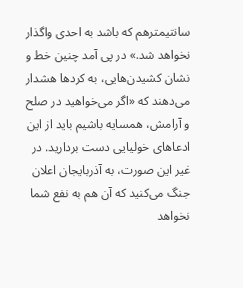سانتیمترهم که باشد به احدی واگذار نخواهد شد.» در پی آمد چنین خط و نشان کشیدن‌هایی، به کردها هشدار می‌دهند که «اگر می‌خواهید در صلح و آرامش، همسایه باشیم باید از این ادعاهای خولیایی دست بردارید. در غیر این صورت، به آذربایجان اعلان جنگ می‌کنید که آن هم به نفع شما نخواهد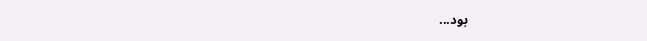بود...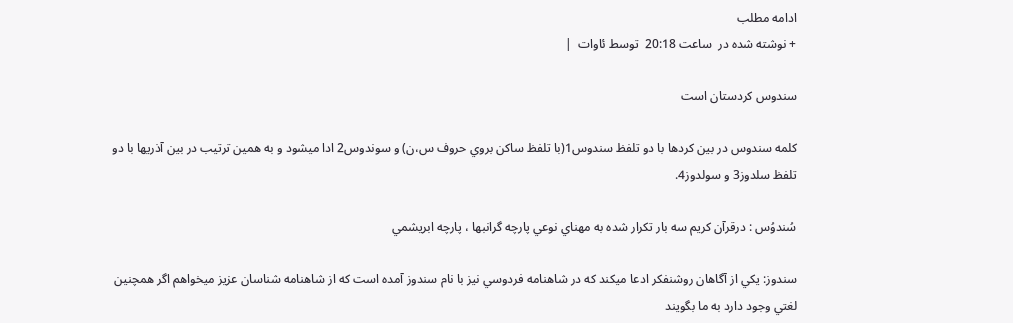ادامه مطلب
+ نوشته شده در  ساعت 20:18  توسط ئاوات  |

سندوس کردستان است

كلمه سندوس در بين كردها با دو تلفظ سندوس1(با تلفظ ساكن بروي حروف س،ن) و سوندوس2 ادا ميشود و به همين ترتيب در بين آذريها با دو تلفظ سلدوز3 و سولدوز4.

سُندوُس : درقرآن كريم سه بار تكرار شده به مهناي نوعي پارچه گرانبها ، پارچه ابريشمي

سندوز: يكي از آگاهان روشنفكر ادعا ميكند كه در شاهنامه فردوسي نيز با نام سندوز آمده است كه از شاهنامه شناسان عزيز ميخواهم اگر همچنين لغتي وجود دارد به ما بگويند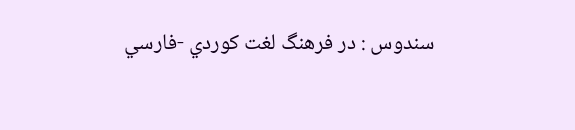سندوس : در فرهنگ لغت كوردي -فارسي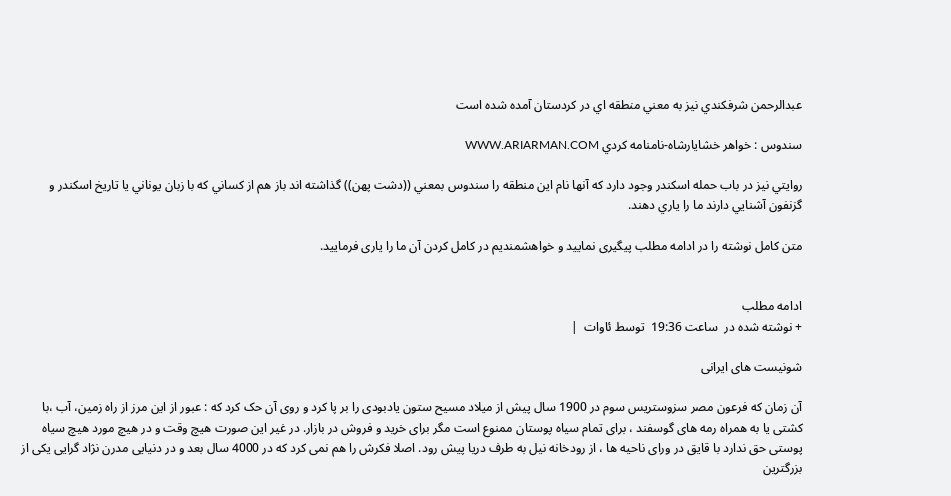عبدالرحمن شرفكندي نيز به معني منطقه اي در كردستان آمده شده است

سندوس : خواهر خشایارشاه-نامنامه كردي WWW.ARIARMAN.COM

روايتي نيز در باب حمله اسكندر وجود دارد كه آنها نام اين منطقه را سندوس بمعني ((دشت پهن)) گذاشته اند باز هم از كساني كه با زبان يوناني يا تاريخ اسكندر و گزنفون آشنايي دارند ما را ياري دهند.

متن کامل نوشته را در ادامه مطلب پیگیری نمایید و خواهشمندیم در کامل کردن آن ما را یاری فرمایید.


ادامه مطلب
+ نوشته شده در  ساعت 19:36  توسط ئاوات  |

شونیست های ایرانی

آن زمان که فرعون مصر سزوستریس سوم در 1900 سال پیش از میلاد مسیح ستون یادبودی را بر پا کرد و روی آن حک کرد که : عبور از این مرز از راه زمین، آب ،با کشتی یا به همراه رمه های گوسفند ، برای تمام سیاه پوستان ممنوع است مگر برای خرید و فروش در بازار. در غیر این صورت هیچ وقت و در هیچ مورد هیچ سیاه پوستی حق ندارد با قایق در ورای ناحیه ها ، از رودخانه نیل به طرف دریا پیش رود. اصلا فکرش را هم نمی کرد که در 4000 سال بعد و در دنیایی مدرن نژاد گرایی یکی از بزرگترین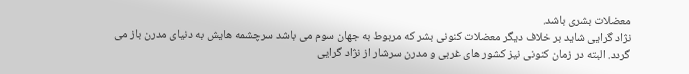معضلات بشری باشد.
نژاد گرایی شاید بر خلاف دیگر معضلات کنونی بشر که مربوط به جهان سوم می باشد سرچشمه هایش به دنیای مدرن باز می گردد. البته در زمان کنونی نیز کشور های غربی و مدرن سرشار از نژاد گرایی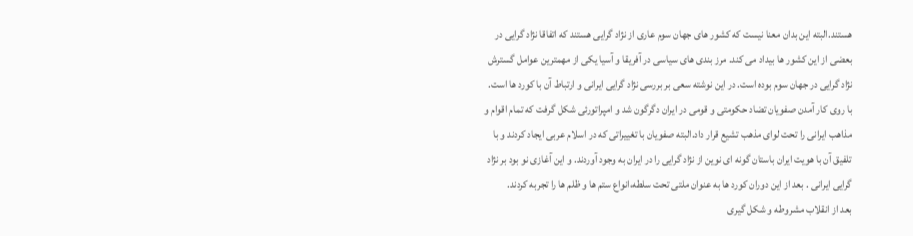هستند.البته این بدان معنا نیست که کشور های جهان سوم عاری از نژاد گرایی هستند که اتفاقا نژاد گرایی در بعضی از این کشور ها بیداد می کند. مرز بندی های سیاسی در آفریقا و آسیا یکی از مهمترین عوامل گسترش نژاد گرایی در جهان سوم بوده است. در این نوشته سعی بر بررسی نژاد گرایی ایرانی و ارتباط آن با کورد ها است.
با روی کار آمدن صفویان تضاد حکومتی و قومی در ایران دگرگون شد و امپراتورئی شکل گرفت که تمام اقوام و مذاهب ایرانی را تحت لوای مذهب تشیع قرار داد.البته صفویان با تغییراتی که در اسلام عربی ایجاد کردند و با تلفیق آن با هویت ایران باستان گونه ای نوین از نژاد گرایی را در ایران به وجود آوردند. و این آغازی نو بود بر نژاد گرایی ایرانی . بعد از این دوران کورد ها به عنوان ملتی تحت سلطه،انواع ستم ها و ظلم ها را تجربه کردند.
بعد از انقلاب مشروطه و شکل گیری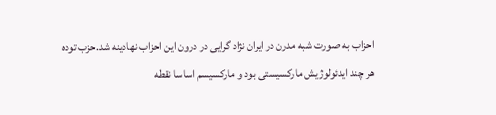احزاب به صورت شبه مدرن در ایران نژاد گرایی در درون این احزاب نهادینه شد.حزب توده هر چند ایدئولوژیش مارکسیستی بود و مارکسیسم اساسا نقطه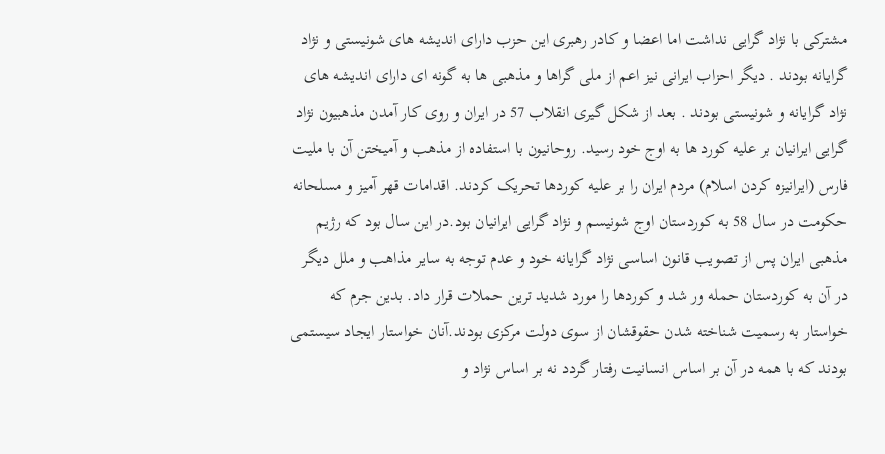مشترکی با نژاد گرایی نداشت اما اعضا و کادر رهبری این حزب دارای اندیشه های شونیستی و نژاد گرایانه بودند . دیگر احزاب ایرانی نیز اعم از ملی گراها و مذهبی ها به گونه ای دارای اندیشه های نژاد گرایانه و شونیستی بودند . بعد از شکل گیری انقلاب 57 در ایران و روی کار آمدن مذهبیون نژاد گرایی ایرانیان بر علیه کورد ها به اوج خود رسید. روحانیون با استفاده از مذهب و آمیختن آن با ملیت فارس (ایرانیزه کردن اسلام) مردم ایران را بر علیه کوردها تحریک کردند. اقدامات قهر آمیز و مسلحانه حکومت در سال 58 به کوردستان اوج شونیسم و نژاد گرایی ایرانیان بود.در این سال بود که رژیم مذهبی ایران پس از تصویب قانون اساسی نژاد گرایانه خود و عدم توجه به سایر مذاهب و ملل دیگر در آن به کوردستان حمله ور شد و کوردها را مورد شدید ترین حملات قرار داد. بدین جرم که خواستار به رسمیت شناخته شدن حقوقشان از سوی دولت مرکزی بودند.آنان خواستار ایجاد سیستمی بودند که با همه در آن بر اساس انسانیت رفتار گردد نه بر اساس نژاد و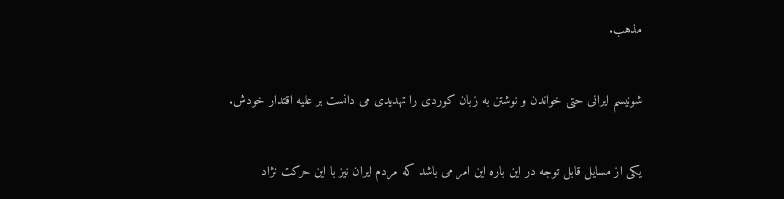مذهب.

شونیسم ایرانی حتی خواندن و نوشتن به زبان کوردی را تهدیدی می دانست بر علیه اقتدار خودش.

یکی از مسایل قابل توجه در این باره این امر می باشد که مردم ایران نیز با این حرکت نژاد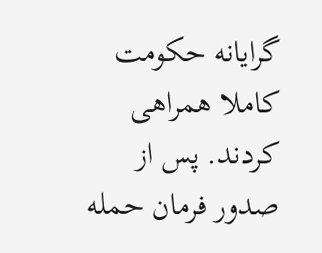گرایانه حکومت کاملا همراهی کردند. پس از صدور فرمان حمله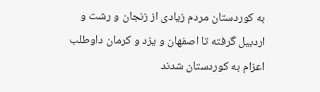به کوردستان مردم زیادی از زنجان و رشت و اردبیل گرفته تا اصفهان و یزد و کرمان داوطلب اعزام به کوردستان شدند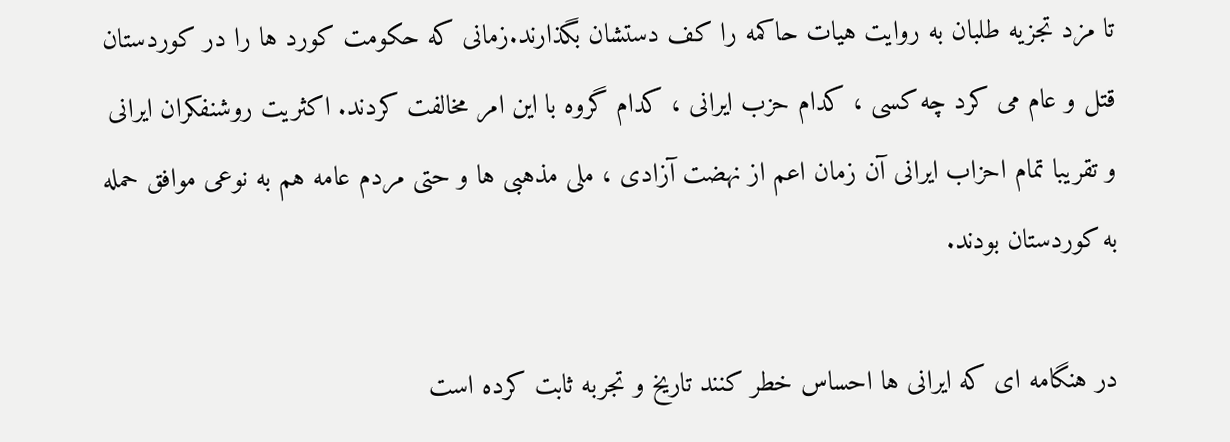تا مزد تجزیه طلبان به روایت هیات حاکمه را کف دستشان بگذارند.زمانی که حکومت کورد ها را در کوردستان قتل و عام می کرد چه کسی ، کدام حزب ایرانی ، کدام گروه با این امر مخالفت کردند. اکثریت روشنفکران ایرانی و تقریبا تمام احزاب ایرانی آن زمان اعم از نهضت آزادی ، ملی مذهبی ها و حتی مردم عامه هم به نوعی موافق حمله به کوردستان بودند.

در هنگامه ای که ایرانی ها احساس خطر کنند تاریخ و تجربه ثابت کرده است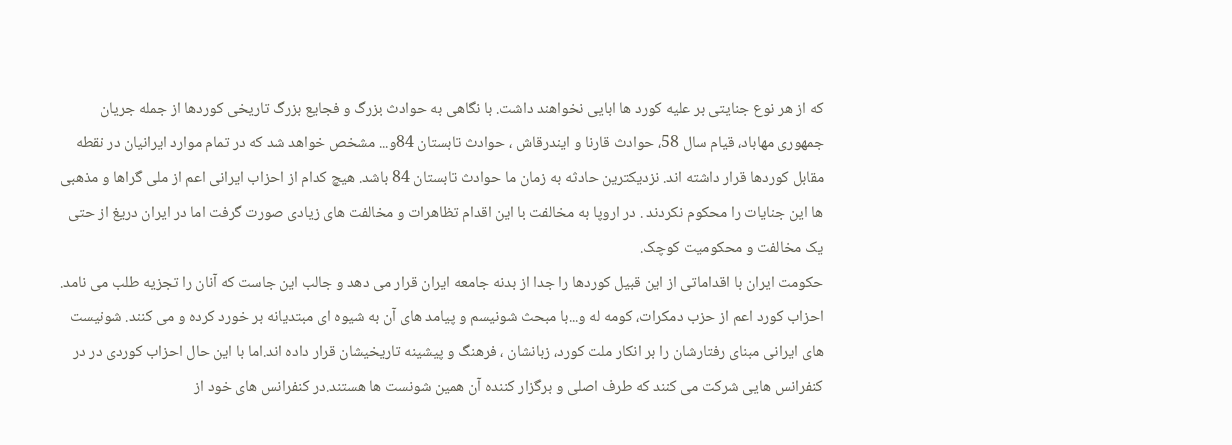که از هر نوع جنایتی بر علیه کورد ها ابایی نخواهند داشت. با نگاهی به حوادث بزرگ و فجایع بزرگ تاریخی کوردها از جمله جریان جمهوری مهاباد، قیام سال 58، حوادث قارنا و ایندرقاش ، حوادث تابستان 84و... مشخص خواهد شد که در تمام موارد ایرانیان در نقطه مقابل کوردها قرار داشته اند. نزدیکترین حادثه به زمان ما حوادث تابستان 84 باشد. هیچ کدام از احزاب ایرانی اعم از ملی گراها و مذهبی ها این جنایات را محکوم نکردند . در اروپا به مخالفت با این اقدام تظاهرات و مخالفت های زیادی صورت گرفت اما در ایران دریغ از حتی یک مخالفت و محکومیت کوچک.
حکومت ایران با اقداماتی از این قبیل کوردها را جدا از بدنه جامعه ایران قرار می دهد و جالب این جاست که آنان را تجزیه طلب می نامد.
احزاب کورد اعم از حزب دمکرات، کومه له و...با مبحث شونیسم و پیامد های آن به شیوه ای مبتدیانه بر خورد کرده و می کنند. شونیست های ایرانی مبنای رفتارشان را بر انکار ملت کورد، زبانشان ، فرهنگ و پیشینه تاریخیشان قرار داده اند.اما با این حال احزاب کوردی در در کنفرانس هایی شرکت می کنند که طرف اصلی و برگزار کننده آن همین شونست ها هستند.در کنفرانس های خود از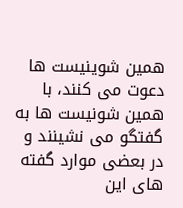همین شوینیست ها دعوت می کنند، با همین شونیست ها به گفتگو می نشینند و در بعضی موارد گفته های این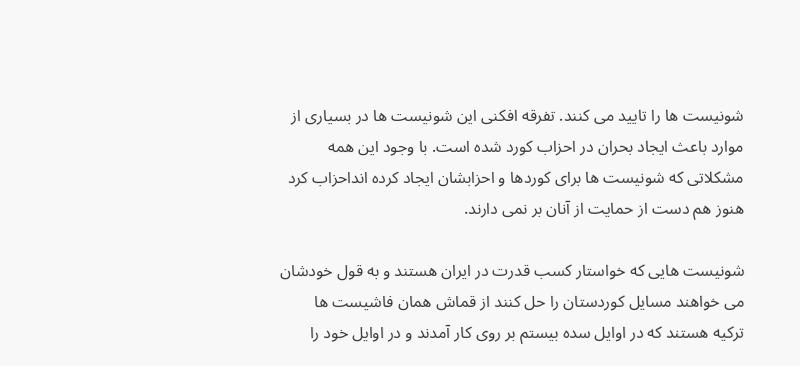شونیست ها را تایید می کنند. تفرقه افکنی این شونیست ها در بسیاری از موارد باعث ایجاد بحران در احزاب کورد شده است. با وجود این همه مشکلاتی که شونیست ها برای کوردها و احزابشان ایجاد کرده انداحزاب کرد هنوز هم دست از حمایت از آنان بر نمی دارند.

شونیست هایی که خواستار کسب قدرت در ایران هستند و به قول خودشان می خواهند مسایل کوردستان را حل کنند از قماش همان فاشیست ها ترکیه هستند که در اوایل سده بیستم بر روی کار آمدند و در اوایل خود را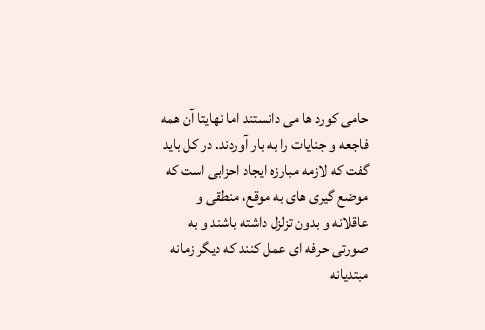حامی کورد ها می دانستند اما نهایتا آن همه فاجعه و جنایات را به بار آوردند. در کل باید گفت که لازمه مبارزه ایجاد احزابی است که موضع گیری های به موقع، منطقی و عاقلانه و بدون تزلزل داشته باشند و به صورتی حرفه ای عمل کنند که دیگر زمانه مبتدیانه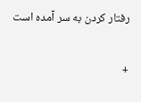رفتار کردن به سر آمده است

+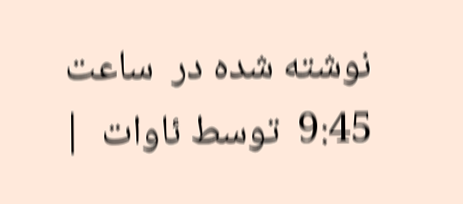نوشته شده در  ساعت 9:45  توسط ئاوات  |